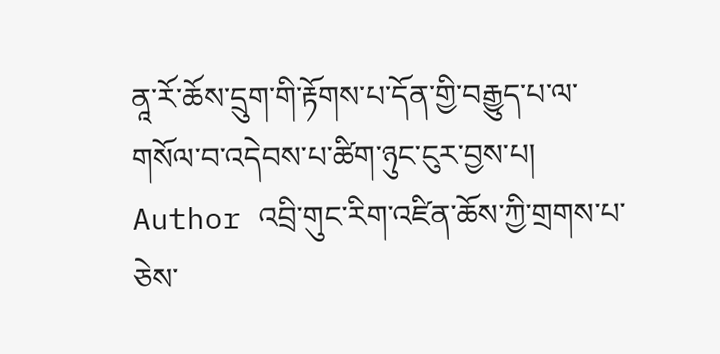ནཱ་རོ་ཆོས་དྲུག་གི་རྟོགས་པ་དོན་གྱི་བརྒྱུད་པ་ལ་གསོལ་བ་འདེབས་པ་ཚིག་ཉུང་ངུར་བྱས་པ།
Author འབྲི་གུང་རིག་འཛིན་ཆོས་ཀྱི་གྲགས་པ་
ཅེས་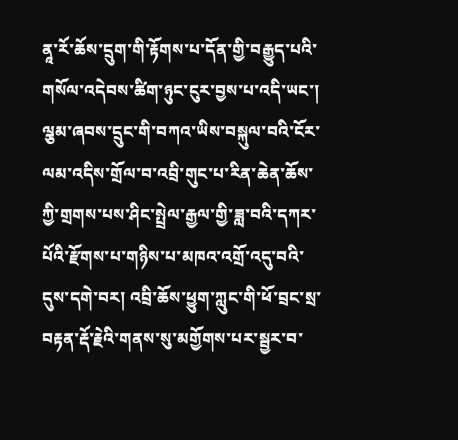ནཱ་རོ་ཆོས་དྲུག་གི་རྟོགས་པ་དོན་གྱི་བརྒྱུད་པའི་གསོལ་འདེབས་ཚིག་ཉུང་ངུར་བྱས་པ་འདི་ཡང་། ལྕམ་ཞབས་དྲུང་གི་བཀའ་ཡིས་བསྐུལ་བའི་ངོར་ལམ་འདིས་གྲོལ་བ་འབྲི་གུང་པ་རིན་ཆེན་ཆོས་ཀྱི་གྲགས་པས་ཤིང་སྤྲེལ་རྒྱལ་གྱི་ཟླ་བའི་དཀར་པོའི་རྫོགས་པ་གཉིས་པ་མཁའ་འགྲོ་འདུ་བའི་དུས་དགེ་བར། འབྲི་ཆོས་ཕྱུག་ཀླུང་གི་ཕོ་བྲང་སྲ་བརྟན་རྡོ་རྗེའི་གནས་སུ་མགྱོགས་པར་སྦྱར་བ་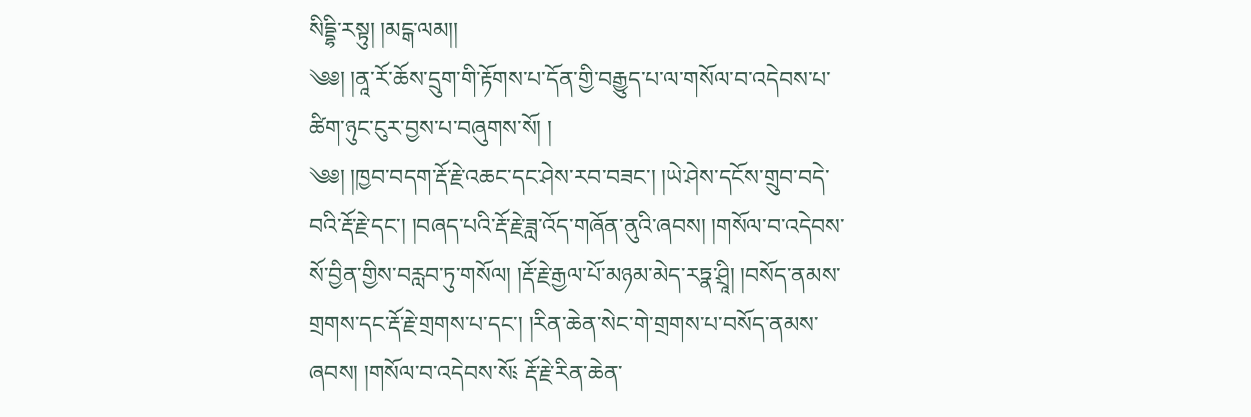སིདྡྷི་རསྟུ། །མངྒ་ལམ།།
༄༅། །ནཱ་རོ་ཆོས་དྲུག་གི་རྟོགས་པ་དོན་གྱི་བརྒྱུད་པ་ལ་གསོལ་བ་འདེབས་པ་ཚིག་ཉུང་ངུར་བྱས་པ་བཞུགས་སོ། །
༄༅། །ཁྱབ་བདག་རྡོ་རྗེ་འཆང་དང་ཤེས་རབ་བཟང་། །ཡེ་ཤེས་དངོས་གྲུབ་བདེ་བའི་རྡོ་རྗེ་དང་། །བཞད་པའི་རྡོ་རྗེ་ཟླ་འོད་གཞོན་ནུའི་ཞབས། །གསོལ་བ་འདེབས་སོ་བྱིན་གྱིས་བརླབ་ཏུ་གསོལ། །རྡོ་རྗེ་རྒྱལ་པོ་མཉམ་མེད་རཏྣ་ཤྲཱི། །བསོད་ནམས་གྲགས་དང་རྡོ་རྗེ་གྲགས་པ་དང་། །རིན་ཆེན་སེང་གེ་གྲགས་པ་བསོད་ནམས་ཞབས། །གསོལ་བ་འདེབས་སོ༴ རྡོ་རྗེ་རིན་ཆེན་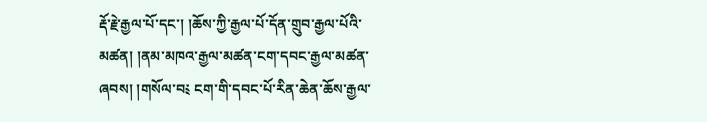རྡོ་རྗེ་རྒྱལ་པོ་དང་། །ཆོས་ཀྱི་རྒྱལ་པོ་དོན་གྲུབ་རྒྱལ་པོའི་མཚན། །ནམ་མཁའ་རྒྱལ་མཚན་ངག་དབང་རྒྱལ་མཚན་ཞབས། །གསོལ་བ༴ ངག་གི་དབང་པོ་རིན་ཆེན་ཆོས་རྒྱལ་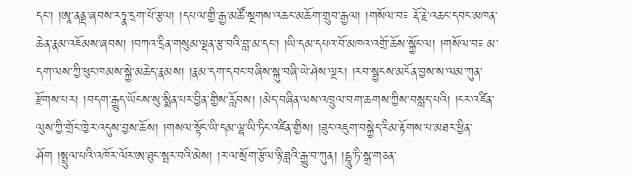དང་། །ཨཱ་ནནྡ་ཞབས་རཏྣ་དྲག་པོ་རྩལ། །དཔལ་གྱི་རྒྱ་མཚོ་སྔགས་འཆང་མཆོག་གྲུབ་རྒྱལ། །གསོལ་བ༴ རྡོ་རྗེ་འཆང་དབང་མཁན་ཆེན་རྣམ་འཇོམས་ཞབས། །བཀའ་དྲིན་གསུམ་ལྡན་རྩ་བའི་བླ་མ་དང་། །ཡི་དམ་དཔའ་བོ་མཁའ་འགྲོ་ཆོས་སྐྱོང་ལ། །གསོལ་བ༴ མ་དག་ལས་ཀྱི་ཕུང་ཁམས་སྐྱེ་མཆེད་རྣམས། །རྣམ་དག་དབང་བཞིས་སྐུ་བཞི་ཡེ་ཤེས་ལྔར། །རབ་སྦྱངས་མངོན་བྱས་ས་ལམ་ཀུན་རྫོགས་པར། །བདག་རྒྱུད་ཡོངས་སུ་སྨིན་པར་བྱིན་གྱིས་རློབས། །མེད་བཞིན་ལས་འཁྲུལ་བག་ཆགས་ཀྱིས་བསླད་པའི། །ངར་འཛིན་ལུས་ཀྱི་གྲོང་ཁྱེར་འདུས་བྱས་ཆོས། །གསལ་སྟོང་ཡི་དམ་ལྷ་ཡི་ཏིང་འཛིན་གྱིས། །ཟུང་འཇུག་བསྐྱེད་རིམ་རྟོགས་པ་མཐར་ཕྱིན་ཤོག །སྤྲུལ་པའི་འཁོར་ལོར་ཨ་ཐུང་སྤར་བའི་མེས། །ར་ལ་སྲོག་རྩོལ་ཉི་ཟླའི་རྒྱུ་བ་ཀུན། །དྷཱུ་ཏི་སྒྲ་གཅན་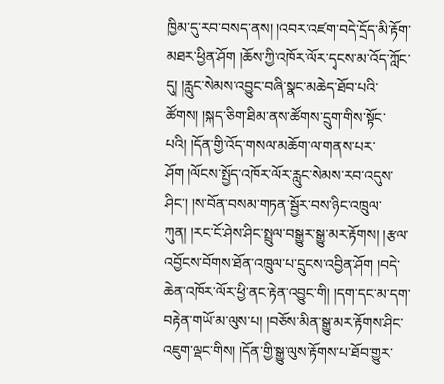ཁྱིམ་དུ་རབ་བསད་ནས། །འབར་འཛག་བདེ་དྲོད་མི་རྟོག་མཐར་ཕྱིན་ཤོག །ཆོས་ཀྱི་འཁོར་ལོར་དྭངས་མ་འོད་ཀློང་དུ། །རླུང་སེམས་འབྱུང་བཞི་སྣང་མཆེད་ཐོབ་པའི་ཚོགས། །སྐད་ཅིག་ཐིམ་ནས་ཚོགས་དྲུག་གིས་སྟོང་པའི། །དོན་གྱི་འོད་གསལ་མཆོག་ལ་གནས་པར་ཤོག །ལོངས་སྤྱོད་འཁོར་ལོར་རླུང་སེམས་རབ་འདུས་ཤིང་། །ས་བོན་བསམ་གཏན་སྦྱོར་བས་ཉིང་འཁྲུལ་ཀུན། །རང་ངོ་ཤེས་ཤིང་སྤྲུལ་བསྒྱུར་སྒྱུ་མར་རྟོགས། །རྩལ་འབྱོངས་བོགས་ཐོན་འཁྲུལ་པ་དྲུངས་འབྱིན་ཤོག །བདེ་ཆེན་འཁོར་ལོར་ཕྱི་ནང་རྟེན་འབྱུང་གི། །དག་དང་མ་དག་བརྟེན་གཡོ་མ་ལུས་པ། །བཅོས་མིན་སྒྱུ་མར་རྟོགས་ཤིང་འཇུག་ལྡང་གིས། །དོན་གྱི་སྒྱུ་ལུས་རྟོགས་པ་ཐོབ་གྱུར་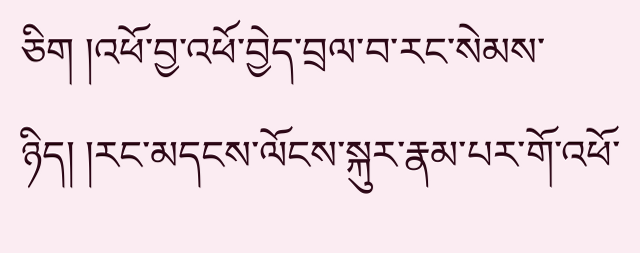ཅིག །འཕོ་བྱ་འཕོ་བྱེད་བྲལ་བ་རང་སེམས་ཉིད། །རང་མདངས་ལོངས་སྐུར་རྣམ་པར་གོ་འཕོ་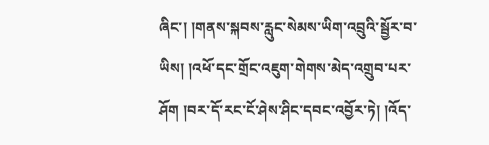ཞིང་། །གནས་སྐབས་རླུང་སེམས་ཡིག་འབྲུའི་སྦྱོར་བ་ཡིས། །འཕོ་དང་གྲོང་འཇུག་གེགས་མེད་འགྲུབ་པར་ཤོག །བར་དོ་རང་ངོ་ཤེས་ཤིང་དབང་འབྱོར་ཏེ། །འོད་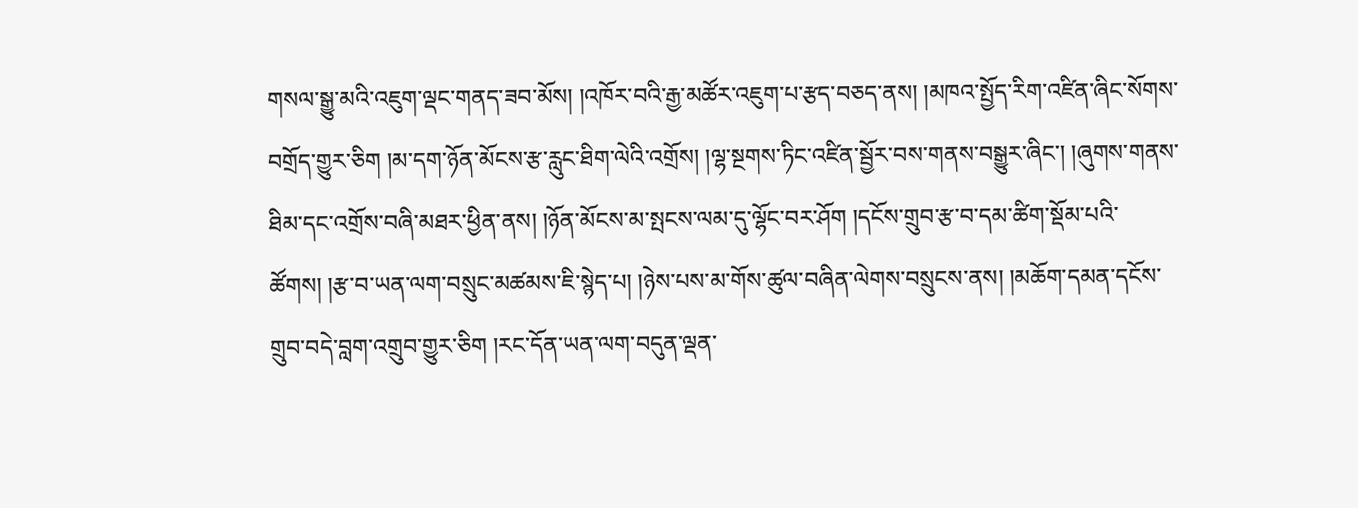གསལ་སྒྱུ་མའི་འཇུག་ལྡང་གནད་ཟབ་མོས། །འཁོར་བའི་རྒྱ་མཚོར་འཇུག་པ་རྩད་བཅད་ནས། །མཁའ་སྤྱོད་རིག་འཛིན་ཞིང་སོགས་བགྲོད་གྱུར་ཅིག །མ་དག་ཉོན་མོངས་རྩ་རླུང་ཐིག་ལེའི་འགྲོས། །ལྷ་སྔགས་ཏིང་འཛིན་སྦྱོར་བས་གནས་བསྒྱུར་ཞིང་། །ཞུགས་གནས་ཐིམ་དང་འགྲོས་བཞི་མཐར་ཕྱིན་ནས། །ཉོན་མོངས་མ་སྤངས་ལམ་དུ་ལྷོང་བར་ཤོག །དངོས་གྲུབ་རྩ་བ་དམ་ཚིག་སྡོམ་པའི་ཚོགས། །རྩ་བ་ཡན་ལག་བསྲུང་མཚམས་ཇི་སྙེད་པ། །ཉེས་པས་མ་གོས་ཚུལ་བཞིན་ལེགས་བསྲུངས་ནས། །མཆོག་དམན་དངོས་གྲུབ་བདེ་བླག་འགྲུབ་གྱུར་ཅིག །རང་དོན་ཡན་ལག་བདུན་ལྡན་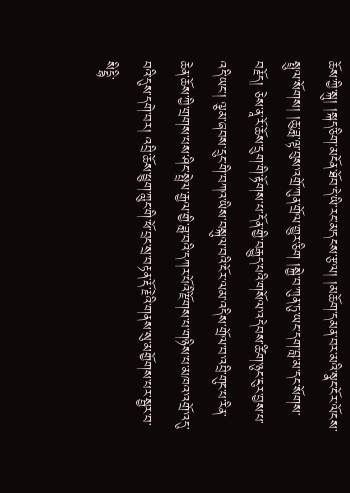ཆོས་ཀྱི་སྐུ། །སྐད་ཅིག་མངོན་ཐོབ་དེ་ཡི་རང་མདངས་རྩལ། །མཆོག་དམན་བར་མའི་སྣང་ངོར་ལོངས་སྤྲུལ་སོགས། །ཆུ་ཟླ་ལྟ་བུས་འགྲོ་ཀུན་གྲོལ་གྱུར་ཅིག །སྐྱེ་བ་ཀུན་ཏུ་ཡང་དག་བླ་མ་དང་སོགས་བརྗོད། ཅེས་ནཱ་རོ་ཆོས་དྲུག་གི་རྟོགས་པ་དོན་གྱི་བརྒྱུད་པའི་གསོལ་འདེབས་ཚིག་ཉུང་ངུར་བྱས་པ་འདི་ཡང་། ལྕམ་ཞབས་དྲུང་གི་བཀའ་ཡིས་བསྐུལ་བའི་ངོར་ལམ་འདིས་གྲོལ་བ་འབྲི་གུང་པ་རིན་ཆེན་ཆོས་ཀྱི་གྲགས་པས་ཤིང་སྤྲེལ་རྒྱལ་གྱི་ཟླ་བའི་དཀར་པོའི་རྫོགས་པ་གཉིས་པ་མཁའ་འགྲོ་འདུ་བའི་དུས་དགེ་བར། འབྲི་ཆོས་ཕྱུག་ཀླུང་གི་ཕོ་བྲང་སྲ་བརྟན་རྡོ་རྗེའི་གནས་སུ་མགྱོགས་པར་སྦྱར་བ་སིདྡྷི་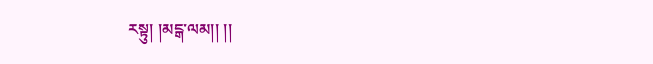རསྟུ། །མངྒ་ལམ།། །།